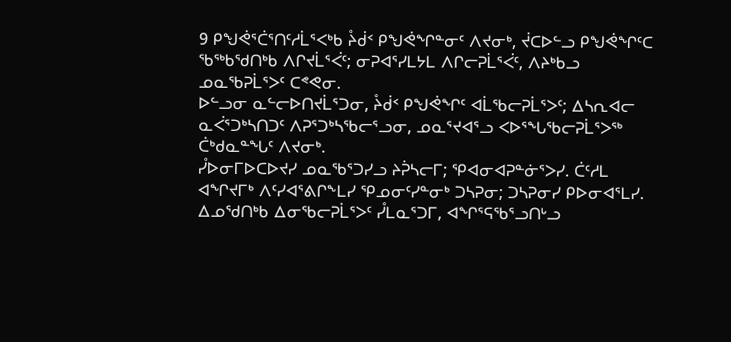9 ᑭᖑᕚᕐᑖᕐᑎᑦᓱᒫᕐᐸᒃᑲ ᔧᑰᑉ ᑭᖑᕚᖏᓐᓂᑦ ᐱᔪᓂᒃ, ᔫᑕᐅᓪᓗ ᑭᖑᕚᖏᑦᑕ ᖃᖅᑲᖁᑎᒃᑲ ᐱᒋᔪᒫᕐᐹᑦ; ᓂᕈᐊᕐᓯᒪᔭᒪ ᐱᒋᓕᕈᒫᕐᐹᑦ, ᐱᔨᒃᑲᓗ ᓄᓇᖃᕈᒫᕐᐳᑦ ᑕᕝᕙᓂ.
ᐅᓪᓗᓂ ᓇᓪᓕᐅᑎᔪᒫᕐᑐᓂ, ᔧᑰᑉ ᑭᖑᕚᖏᑦ ᐊᒫᖃᓕᕈᒫᕐᐳᑦ; ᐃᓴᕆᐊᓕ ᓇᐹᕐᑐᒃᓴᑎᑐᑦ ᐱᕈᕐᑐᒃᓴᖃᓕᕐᓗᓂ, ᓄᓇᕐᔪᐊᕐᓗ ᐸᐅᕐᖓᖃᓕᕈᒫᕐᐳᖅ ᑖᒃᑯᓇᓐᖓᑦ ᐱᔪᓂᒃ.
ᓮᐅᓂᒥᐅᑕᐅᔪᓯ ᓄᓇᖃᕐᑐᓯᓗ ᔨᕉᓴᓕᒥ; ᕿᐊᓂᐊᕈᓐᓃᕐᐳᓯ. ᑖᑦᓱᒪ ᐊᖏᔪᒥᒃ ᐱᑦᓯᐊᕐᕕᒋᖕᒪᓯ ᕿᓄᓂᑦᓯᓐᓂᒃ ᑐᓴᕈᓂ; ᑐᓴᕈᓂᓯ ᑭᐅᓂᐊᕐᒪᓯ.
ᐃᓄᖁᑎᒃᑲ ᐃᓂᖃᓕᕈᒫᕐᐳᑦ ᓮᒪᓇᕐᑐᒥ, ᐊᖏᕐᕋᖃᕐᓗᑎᒡᓗ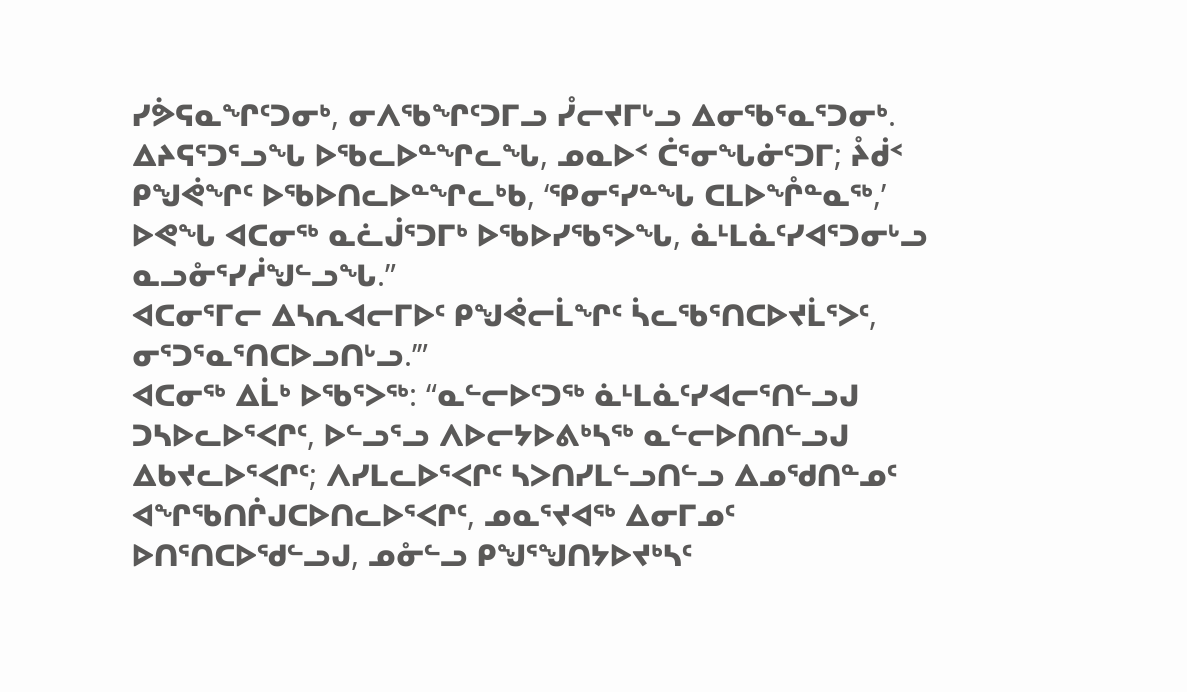ᓯᕘᕋᓇᖏᑦᑐᓂᒃ, ᓂᐱᖃᖏᑦᑐᒥᓗ ᓮᓕᔪᒥᒡᓗ ᐃᓂᖃᕐᓇᕐᑐᓂᒃ.
ᐃᔨᕋᕐᑐᕐᓗᖓ ᐅᖃᓚᐅᓐᖏᓚᖓ, ᓄᓇᐅᑉ ᑖᕐᓂᖓᓃᑦᑐᒥ; ᔧᑰᑉ ᑭᖑᕚᖏᑦ ᐅᖃᐅᑎᓚᐅᓐᖏᓚᒃᑲ, ‘ᕿᓂᕐᓯᓐᖓ ᑕᒪᐅᖎᓐᓇᖅ,’ ᐅᕙᖓ ᐊᑕᓂᖅ ᓇᓛᒎᕐᑐᒥᒃ ᐅᖃᐅᓯᖃᕐᐳᖓ, ᓈᒻᒪᓈᑦᓯᐊᕐᑐᓂᒡᓗ ᓇᓗᓁᕐᓯᓲᖑᓪᓗᖓ.”
ᐊᑕᓂᕐᒥᓕ ᐃᓴᕆᐊᓕᒥᐅᑦ ᑭᖑᕚᓕᒫᖏᑦ ᓵᓚᖃᕐᑎᑕᐅᔪᒫᕐᐳᑦ, ᓂᕐᑐᕐᓇᕐᑎᑕᐅᓗᑎᒡᓗ.’”
ᐊᑕᓂᖅ ᐃᒫᒃ ᐅᖃᕐᐳᖅ: “ᓇᓪᓕᐅᑦᑐᖅ ᓈᒻᒪᓈᑦᓯᐊᓕᕐᑎᓪᓗᒍ ᑐᓴᐅᓚᐅᕐᐸᒋᑦ, ᐅᓪᓗᕐᓗ ᐱᐅᓕᔭᐅᕕᒃᓴᖅ ᓇᓪᓕᐅᑎᑎᓪᓗᒍ ᐃᑲᔪᓚᐅᕐᐸᒋᑦ; ᐱᓯᒪᓚᐅᕐᐸᒋᑦ ᓴᐳᑎᓯᒪᓪᓗᑎᓪᓗ ᐃᓄᖁᑎᓐᓄᑦ ᐊᖏᖃᑎᒌᒍᑕᐅᑎᓚᐅᕐᐸᒋᑦ, ᓄᓇᕐᔪᐊᖅ ᐃᓂᒥᓄᑦ ᐅᑎᕐᑎᑕᐅᖁᓪᓗᒍ, ᓄᓁᓪᓗ ᑭᖑᕐᖑᑎᔭᐅᔪᒃᓴᑦ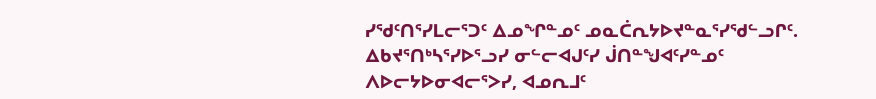ᓯᖁᑦᑎᕐᓯᒪᓕᕐᑐᑦ ᐃᓄᖏᓐᓄᑦ ᓄᓇᑖᕆᔭᐅᔪᓐᓇᕐᓯᖁᓪᓗᒋᑦ.
ᐃᑲᔪᕐᑎᒃᓴᕐᓯᐅᕐᓗᓯ ᓂᓪᓕᐊᒍᑦᓯ ᒎᑎᓐᖑᐊᑦᓯᓐᓄᑦ ᐱᐅᓕᔭᐅᓂᐊᓕᕐᐳᓯ, ᐊᓄᕆᒧᑦ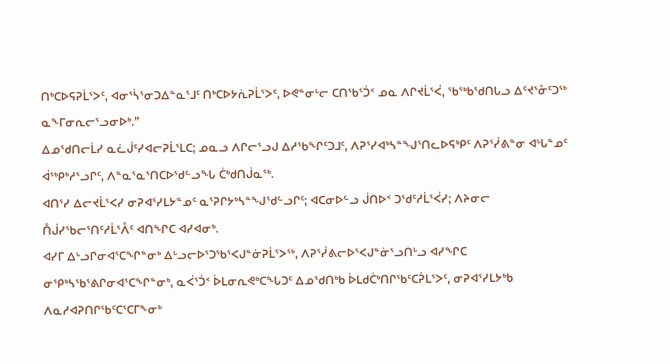ᑎᒃᑕᐅᕋᕈᒫᕐᐳᑦ, ᐊᓂᕐᓵᕐᓂᑐᐃᓐᓇᕐᒧᑦ ᑎᒃᑕᐅᔭᕇᕈᒫᕐᐳᑦ, ᐅᕙᓐᓂᒡᓕ ᑕᑎᖃᕐᑑᑉ ᓄᓇ ᐱᒋᔪᒫᕐᐹ, ᖃᖅᑲᖁᑎᒐᓗ ᐃᑦᔪᕐᓁᑦᑐᖅ ᓇᖕᒥᓂᕆᓕᕐᓗᓂᐅᒃ.”
ᐃᓄᖁᑎᓕᒫᓯ ᓇᓛᒎᑦᓯᐊᓕᕈᒫᕐᒪᑕ; ᓄᓇᓗ ᐱᒋᓕᕐᓗᒍ ᐃᓱᖃᖏᑦᑐᒧᑦ, ᐱᕈᕐᓯᐊᒃᓴᓐᖑᕐᑎᓚᐅᕋᒃᑭᑦ ᐱᕈᕐᓰᕕᓐᓂ ᐊᒡᒐᓐᓄᑦ ᐋᖅᑭᒃᓱᕐᓗᒋᑦ, ᐱᓐᓇᕐᓇᕐᑎᑕᐅᖁᓪᓗᖓ ᑖᒃᑯᑎᒎᓇᖅ.
ᐊᑎᕐᓯ ᐃᓕᔪᒫᕐᐸᓯ ᓂᕈᐊᕐᓯᒪᔭᓐᓄᑦ ᓇᕐᕈᒋᔭᒃᓴᓐᖑᖁᓪᓗᒋᑦ; ᐊᑕᓂᐅᓪᓗ ᒎᑎᐅᑉ ᑐᖁᑦᓱᒫᕐᐹᓯ; ᐱᔨᓂᓕ ᑍᒎᓯᖃᓕᕐᑎᑦᓱᒫᕐᐰᑦ ᐊᑎᖏᑕ ᐊᓯᐊᓂᒃ.
ᐊᓯᒥ ᐃᒡᓗᒋᓂᐊᕐᑕᖏᓐᓂᒃ ᐃᒡᓗᓕᐅᕐᑐᖃᕐᐸᒍᓐᓃᕈᒫᕐᐳᖅ, ᐱᕈᕐᓰᕕᓕᐅᕐᐸᒍᓐᓃᕐᓗᑎᒡᓗ ᐊᓯᖏᑕ ᓂᕿᒃᓴᖃᕐᕕᒋᓂᐊᕐᑕᖏᓐᓂᒃ, ᓇᐹᕐᑑᑉ ᐆᒪᓂᕆᕙᒃᑕᖓᑐᑦ ᐃᓄᖁᑎᒃᑲ ᐆᒪᑯᑖᒃᑎᒋᖃᑦᑕᕉᒪᕐᐳᑦ, ᓂᕈᐊᕐᓯᒪᔭᒃᑲ ᐱᓇᓱᐊᕈᑎᒋᖃᑦᑕᕐᑕᒥᖕᓂᒃ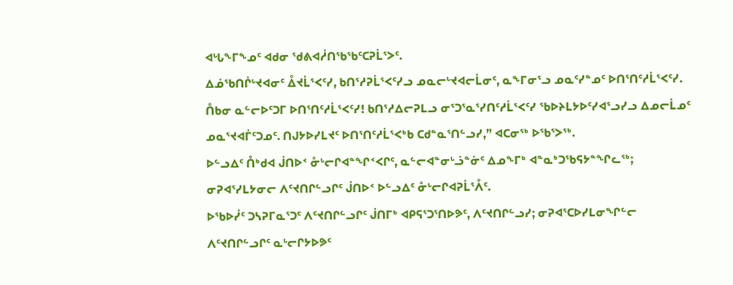ᐊᒡᒐᖕᒥᖕᓄᑦ ᐊᑯᓂ ᖁᕕᐊᓲᑎᖃᖃᑦᑕᕈᒫᕐᐳᑦ.
ᐃᓅᖃᑎᒌᒡᔪᐊᓂᑦ ᐂᔪᒫᕐᐸᑦᓯ, ᑲᑎᕐᓱᕈᒫᕐᐸᑦᓯᓗ ᓄᓇᓕᒡᔪᐊᓕᒫᓂᑦ, ᓇᖕᒥᓂᕐᓗ ᓄᓇᑦᓯᓐᓄᑦ ᐅᑎᕐᑎᑦᓱᒫᕐᐸᑦᓯ.
ᑍᑲᓂ ᓇᓪᓕᐅᑦᑐᒥ ᐅᑎᕐᑎᑦᓱᒫᕐᐸᑦᓯ! ᑲᑎᕐᓱᐃᓕᕈᒪᓗ ᓂᕐᑐᕐᓇᕐᓯᑎᑦᓱᒫᕐᐸᑦᓯ ᖃᐅᔨᒪᔭᐅᑦᓯᐊᕐᓗᓯᓗ ᐃᓄᓕᒫᓄᑦ ᓄᓇᕐᔪᐊᒦᑦᑐᓄᑦ. ᑎᒍᔭᐅᓯᒪᔪᑦ ᐅᑎᕐᑎᑦᓱᒫᕐᐸᒃᑲ ᑕᑯᓐᓇᕐᑎᓪᓗᓯ,” ᐊᑕᓂᖅ ᐅᖃᕐᐳᖅ.
ᐅᓪᓗᐃᑦ ᑍᒃᑯᐊ ᒎᑎᐅᑉ ᓁᒡᓕᒋᐊᓐᖏᑉᐸᒋᑦ, ᓇᓪᓕᐊᓐᓂᒡᓘᓐᓃᑦ ᐃᓄᖕᒥᒃ ᐊᓐᓇᒃᑐᖃᕋᔭᓐᖏᓚᖅ; ᓂᕈᐊᕐᓯᒪᔭᓂᓕ ᐱᑦᔪᑎᒋᓪᓗᒋᑦ ᒎᑎᐅᑉ ᐅᓪᓗᐃᑦ ᓁᒡᓕᒋᐊᕈᒫᕐᐰᑦ.
ᐅᖃᐅᓰᑦ ᑐᓴᕈᒥᓇᕐᑐᑦ ᐱᑦᔪᑎᒋᓪᓗᒋᑦ ᒎᑎᒥᒃ ᐊᑭᕋᕐᑐᕐᑎᐅᕗᑦ, ᐱᑦᔪᑎᒋᓪᓗᓯ; ᓂᕈᐊᕐᑕᐅᓯᒪᓂᖏᓪᓕ ᐱᑦᔪᑎᒋᓪᓗᒋᑦ ᓇᒡᓕᒋᔭᐅᕗᑦ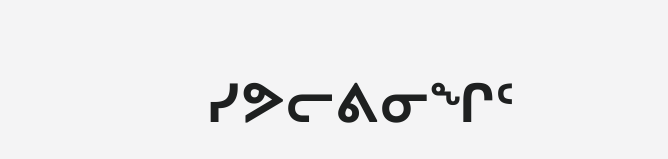ᓯᕗᓕᕕᓂᖏᑦ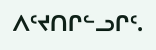ᐱᑦᔪᑎᒋᓪᓗᒋᑦ.